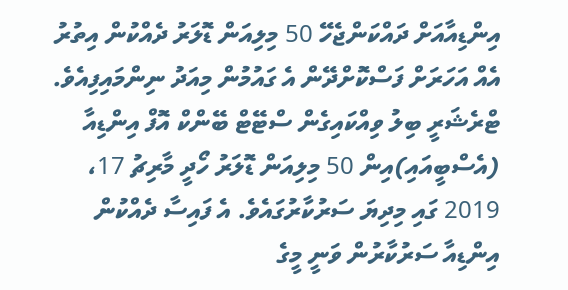އިންޑިއާއަށް ދައްކަންޖެހޭ 50 މިލިއަން ޑޮލަރު ދެއްކުން އިތުރު އެއް އަހަރަށް ފަސްކޮށްދޭން އެ ގައުމުން މިއަދު ނިންމައިފިއެވެ.
ޓްރެޝަރީ ބިލު ވިއްކައިގެން ސްޓޭޓް ބޭންކް އޮފް އިންޑިއާ (އެސްބީއައި)އިން 50 މިލިއަން ޑޮލަރު ހޯދީ މާރިޗު 17، 2019 ގައި މިދިޔަ ސަރުކާރުގައެވެ. އެ ފައިސާ ދެއްކުން އިންޑިއާ ސަރުކާރުން ވަނީ މީގެ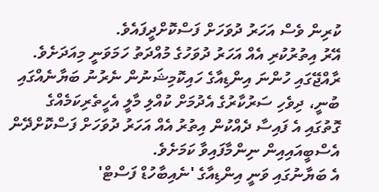ކުރިން ވެސް އަހަރު ދުވަހަށް ފަސްކޮށްދީފައެވެ.
އޭރު އިތުރުކުރި އެއް އަހަރު ދުވަހުގެ މުއްދަތު ހަމަވަނީ މިއަދަށެވެ.
ރާއްޖޭގައި ހުންނަ އިންޑިއާގެ ހައިކޮމިޝަނުން ނެރުނު ބަޔާނެއްގައި ބުނީ، ދިވެހި ސަރުކާރުގެ އެދުމަށް ކުއްލި މާލީ އެހީތެރިކަމެއްގެ ގޮތުގައި އެ ފައިސާ ދެއްކުން އިތުރު އެއް އަހަރު ދުވަހަށް ފަސްކޮށްދޭން އެސްބީއައިއިން ނިންމާފައިވާ ކަމަށެވެ.
އެ ބަޔާނުގައި ވަނީ އިންޑިއާގެ 'ނެއިބާހުޑް ފަސްޓް'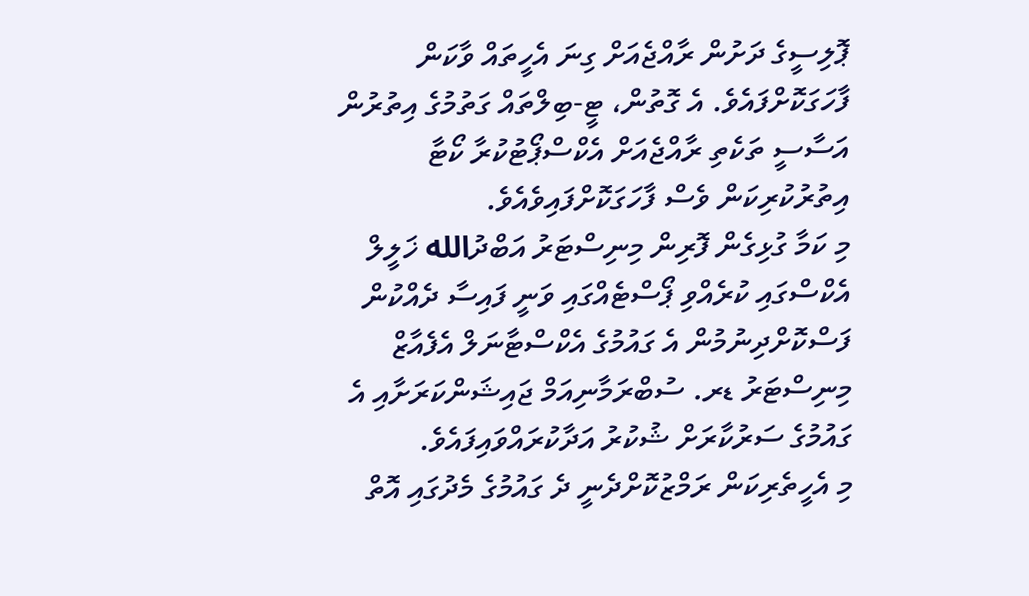ޕޮލިސީގެ ދަށުން ރާއްޖެއަށް ގިނަ އެހީތައް ވާކަން ފާހަގަކޮށްފައެވެ. އެ ގޮތުން، ޓީ-ބިލްތައް ގަތުމުގެ އިތުރުން އަސާސީ ތަކެތި ރާއްޖެއަށް އެކްސްޕޯޓުކުރާ ކޯޓާ އިތުރުކުރިކަން ވެސް ފާހަގަކޮށްފައިވެއެވެ.
މި ކަމާ ގުޅިގެން ފޮރިން މިނިސްޓަރު އަބްދުالله ޚަލީލް އެކްސްގައި ކުރެއްވި ޕޯސްޓެއްގައި ވަނީ ފައިސާ ދެއްކުން ފަސްކޮށްދިނުމުން އެ ގައުމުގެ އެކްސްޓާނަލް އެފެއާޒް މިނިސްޓަރު ޑރ. ސުބްރަމާނިއަމް ޖައިޝަންކަރަށާއި އެ ގައުމުގެ ސަރުކާރަށް ޝުކުރު އަދާކުރައްވައިފައެވެ.
މި އެހީތެރިކަން ރަމްޒުކޮށްދެނީ ދެ ގައުމުގެ މެދުގައި އޮތް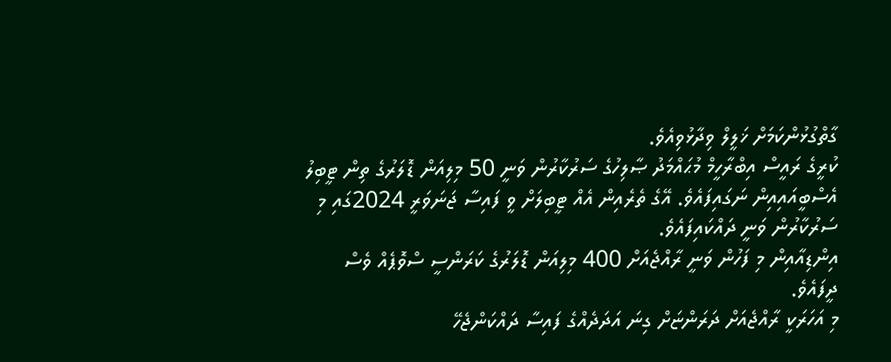ގާތްގުޅުންކަމަށް ޚަލީލް ވިދާޅުވިއެވެ.
ކުރީގެ ރައީސް އިބްރާހީމް މުޙައްމަދު ޞާލިހުގެ ސަރުކާރުން ވަނީ 50 މިލިއަން ޑޮލަރުގެ ތިން ޓީބިލު އެސްބީއައިއިން ނަގައިފައެވެ. އޭގެ ތެރެއިން އެއް ޓީބިލަށް ވީ ފައިސާ ޖަނަވަރީ 2024ގައި މި ސަރުކާރުން ވަނީ ދައްކައިފައެވެ.
އިންޑިއާއިން މި ފަހުން ވަނީ ރާއްޖެއަށް 400 މިލިއަން ޑޮލަރުގެ ކަރަންސީ ސްވޮޕެއް ވެސް ދީފައެވެ.
މި އަހަރަކީ ރާއްޖެއަށް ދަރަންޏަށް ގިނަ އަދަދެއްގެ ފައިސާ ދައްކަންޖެހޭ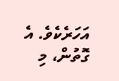އަހަރެކެވެ. އެ ގޮތުން، މި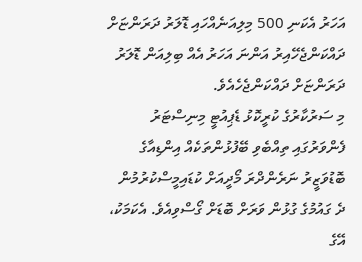އަހަރު އެކަނި 500 މިލިއަނެއްހައި ޑޮލަރު ދަރަންޏަށް ދައްކަންޖެހޭއިރު އަންނަ އަހަރު އެއް ބިލިއަން ޑޮލަރު ދަރަންޏަށް ދައްކަންޖެހެއެވެ.
މި ސަރުކާރުގެ ކުރީކޮޅު ޑެޕިއުޓީ މިނިސްޓަރު ފެންވަރުގައި ތިއްބެވި ބޭފުޅުންތަކެއް އިންޑިއާގެ ބޮޑުވަޒީރު ނަރެންދްރަ މޯދީއަށް ކުޑައިމީސްކުރުމުން ދެ ގައުމުގެ ގުޅުން ވަރަށް ބޮޑަށް ގޯސްވިއެވެ. އެކަމަކު، އޭގެ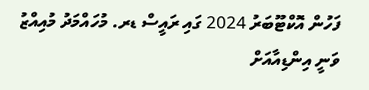ފަހުން އޮކްޓޫބަރު 2024 ގައި ރައީސް ޑރ. މުހައްމަދު މުއިއްޒު ވަނީ އިންޑިއާއަށް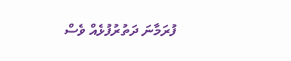ފުރަމާނަ ދަތުރުފުޅެއް ވެސް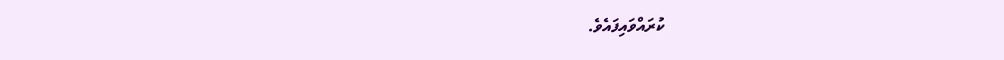ކުރައްވައިފައެވެ.